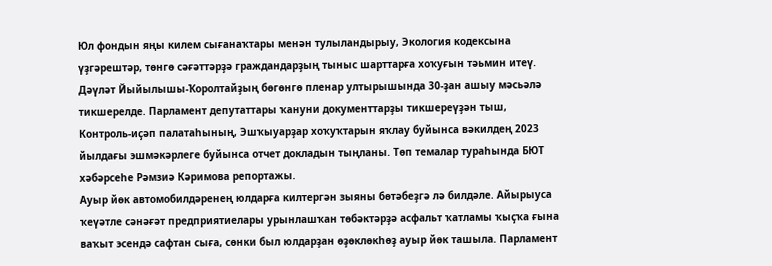Юл фондын яңы килем сығанаҡтары менән тулыландырыу, Экология кодексына үҙгәрештәр, төнгө сәғәттәрҙә граждандарҙың тыныс шарттарға хоҡуғын тәьмин итеү. Дәүләт Йыйылышы-Ҡоролтайҙың бөгөнгө пленар ултырышында 30-ҙан ашыу мәсьәлә тикшерелде. Парламент депутаттары ҡануни документтарҙы тикшереүҙән тыш, Контроль-иҫәп палатаһының, Эшҡыуарҙар хоҡуҡтарын яҡлау буйынса вәкилдең 2023 йылдағы эшмәкәрлеге буйынса отчет докладын тыңланы. Төп темалар тураһында БЮТ хәбәрсеһе Рәмзиә Кәримова репортажы.
Ауыр йөк автомобилдәренең юлдарға килтергән зыяны бөтәбеҙгә лә билдәле. Айырыуса ҡеүәтле сәнәғәт предприятиелары урынлашҡан төбәктәрҙә асфальт ҡатламы ҡыҫҡа ғына ваҡыт эсендә сафтан сыға, сөнки был юлдарҙан өҙөклөкһөҙ ауыр йөк ташыла. Парламент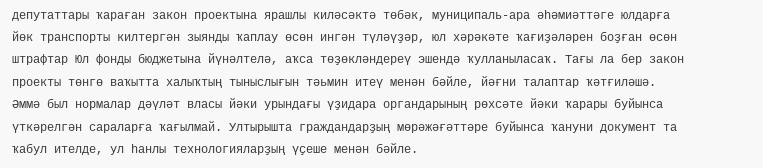депутаттары ҡараған закон проектына ярашлы киләсәктә төбәк, муниципаль-ара әһәмиәттәге юлдарға йөк транспорты килтергән зыянды ҡаплау өсөн ингән түләүҙәр, юл хәрәкәте ҡағиҙәләрен боҙған өсөн штрафтар Юл фонды бюджетына йүнәлтелә, аҡса төҙөкләндереү эшендә ҡулланыласаҡ. Тағы ла бер закон проекты төнгө ваҡытта халыҡтың тыныслығын тәьмин итеү менән бәйле, йәғни талаптар ҡәтғиләшә.
Әммә был нормалар дәүләт власы йәки урындағы үҙидара органдарының рөхсәте йәки ҡарары буйынса үткәрелгән сараларға ҡағылмай. Ултырышта граждандарҙың мөрәжәғәттәре буйынса ҡануни документ та ҡабул ителде, ул һанлы технологияларҙың үҫеше менән бәйле.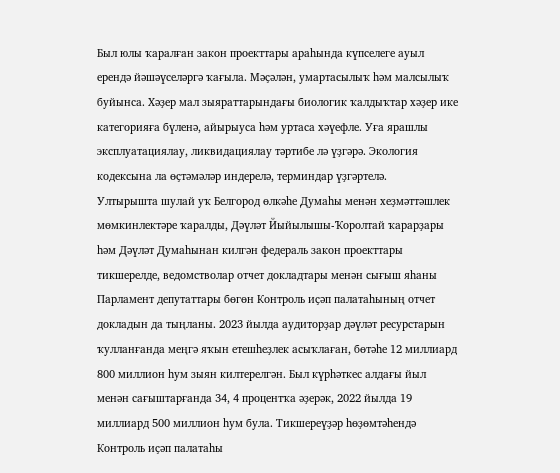Был юлы ҡаралған закон проекттары араһында күпселеге ауыл ерендә йәшәүселәргә ҡағыла. Мәҫәлән, умартасылыҡ һәм малсылыҡ буйынса. Хәҙер мал зыяраттарындағы биологик ҡалдыҡтар хәҙер ике категорияға бүленә, айырыуса һәм уртаса хәүефле. Уға ярашлы эксплуатациялау, ликвидациялау тәртибе лә үҙгәрә. Экология кодексына ла өҫтәмәләр индерелә, терминдар үҙгәртелә.
Ултырышта шулай уҡ Белгород өлкәһе Думаһы менән хеҙмәттәшлек мөмкинлектәре ҡаралды, Дәүләт Йыйылышы-Ҡоролтай ҡарарҙары һәм Дәүләт Думаһынан килгән федераль закон проекттары тикшерелде, ведомстволар отчет докладтары менән сығыш яһаны
Парламент депутаттары бөгөн Контроль иҫәп палатаһының отчет докладын да тыңланы. 2023 йылда аудиторҙар дәүләт ресурстарын ҡулланғанда меңгә яҡын етешһеҙлек асыҡлаған, бөтәһе 12 миллиард 800 миллион һум зыян килтерелгән. Был күрһәткес алдағы йыл менән сағыштарғанда 34, 4 процентҡа әҙерәк, 2022 йылда 19 миллиард 500 миллион һум була. Тикшереүҙәр һөҙөмтәһендә Контроль иҫәп палатаһы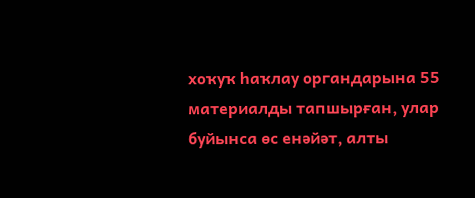хоҡуҡ һаҡлау органдарына 55 материалды тапшырған, улар буйынса өс енәйәт, алты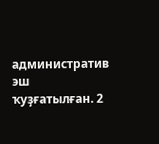административ эш ҡуҙғатылған. 2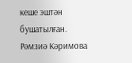кеше эштән бушатылған.
Рәмзиә Кәримова